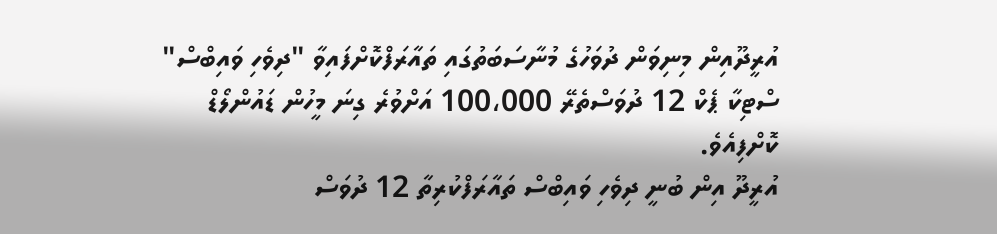އުރީދޫއިން މިނިވަން ދުވަހުގެ މުނާސަބަތުގައި ތައާރަފްކޮށްފައިވާ "ދިވެހި ވައިބްސް" ސްޓިކާ ޕެކް 12 ދުވަސްތެރޭ 100،000 އަށްވުރެ ގިނަ މީހުން ޑައުންލޯޑް ކޮށްފިއެވެ.
އުރީދޫ އިން ބުނީ ދިވެހި ވައިބްސް ތައާރަފްކުރިތާ 12 ދުވަސް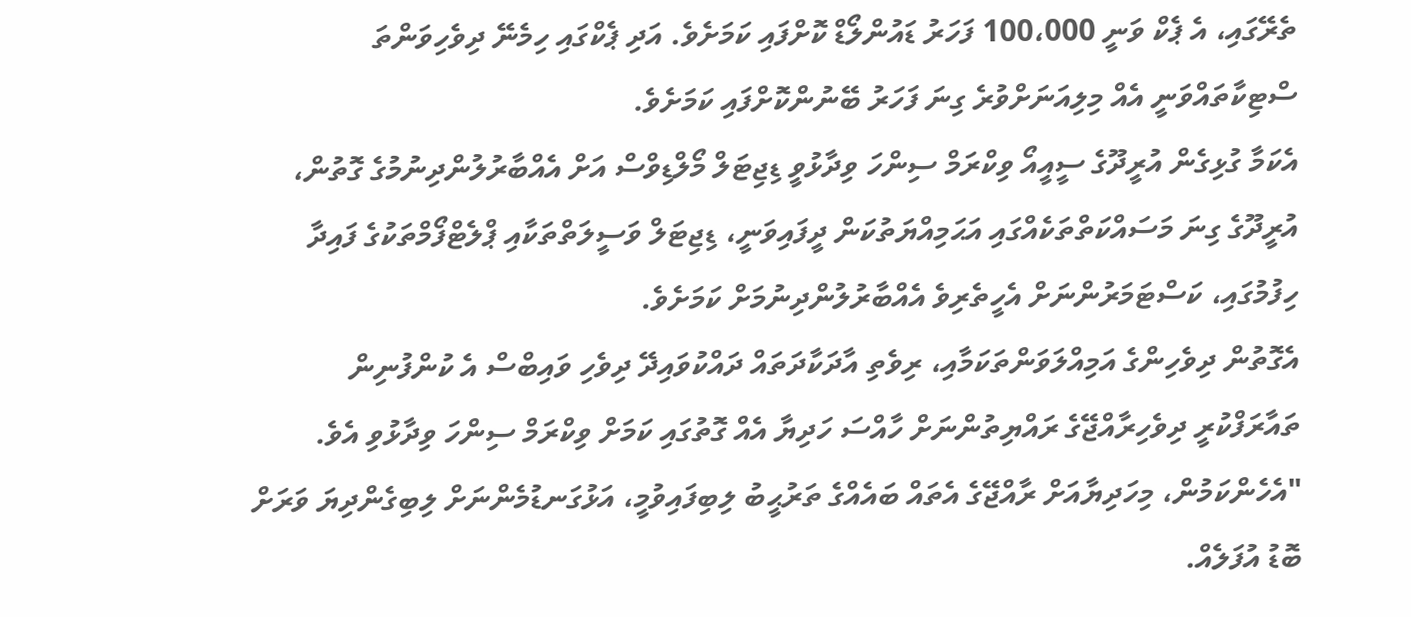ތެރޭގައި، އެ ޕެކް ވަނީ 100،000 ފަހަރު ޑައުންލޯޑް ކޮށްފައި ކަމަށެވެ. އަދި ޕެކްގައި ހިމެނޭ ދިވެހިވަންތަ ސްޓިކާތައްވަނީ އެއް މިލިއަނަށްވުރެ ގިނަ ފަހަރު ބޭނުންކޮށްފައި ކަމަށެވެ.
އެކަމާ ގުޅިގެން އުރީދޫގެ ސީއީއޯ ވިކްރަމް ސިންހަ ވިދާޅުވީ ޑިޖިޓަލް މޯލްޑިވްސް އަށް އެއްބާރުލުންދިނުމުގެ ގޮތުން، އުރީދޫގެ ގިނަ މަސައްކަތްތަކެއްގައި އަޙަމިއްޔަތުކަން ދީފައިވަނީ، ޑިޖިޓަލް ވަސީލަތްތަކާއި ޕްލެޓްފޯމްތަކުގެ ފައިދާ ހިފުމުގައި، ކަސްޓަމަރުންނަށް އެހީތެރިވެ އެއްބާރުލުންދިނުމަށް ކަމަށެވެ.
އެގޮތުން ދިވެހިންގެ އަމިއްލަވަންތަކަމާއި، ރިވެތި އާދަކާދަތައް ދައްކުވައިދޭ ދިވެހި ވައިބްސް އެ ކުންފުނިން ތައާރަފްކުރީ ދިވެހިރާއްޖޭގެ ރައްޔިތުންނަށް ހާއްސަ ހަދިޔާ އެއް ގޮތުގައި ކަމަށް ވިކްރަމް ސިންހަ ވިދާޅުވި އެވެ.
"އެހެންކަމުން، މިހަދިޔާއަށް ރާއްޖޭގެ އެތައް ބައެއްގެ ތަރުޙީބު ލިބިފައިވުމީ، އަޅުގަނޑުމެންނަށް ލިބިގެންދިޔަ ވަރަށް ބޮޑު އުފަލެއް.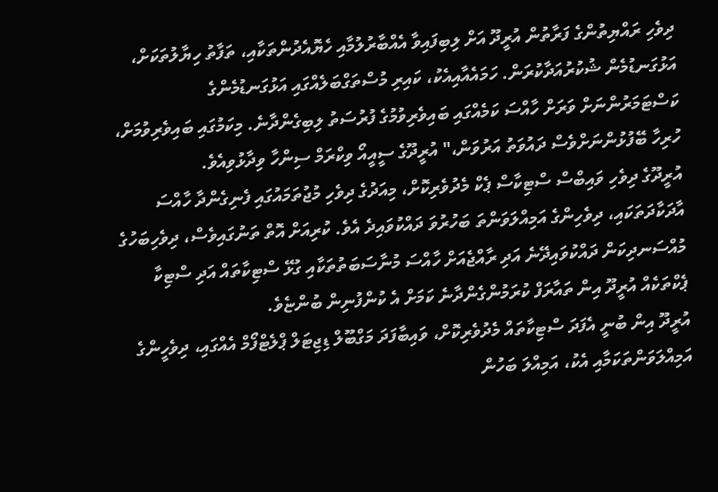ދިވެހި ރައްޔިތުންގެ ފަރާތުން އުރީދޫ އަށް ލިބިފައިވާ އެއްބާރުލުމާއި ހެޔޮއެދުންތަކާއި، ތަފާތު ހިޔާލުތަކަށް، އަޅުގަނޑުމެން ޝުކުރުއަދާކުރަން. ހަމައެއާއިއެކު، ކައިރި މުސްތަގްބަލެއްގައި އަޅުގަނޑުމެންގެ ކަސްޓަމަރުންނަށް ވަރަށް ހާއްސަ ކަމެއްގައި ބައިވެރިވުމުގެ ފުރުސަތު ލިބިގެންދާނެ. މިކަމުގައި ބައިވެރިވުމަށް، ހުރިހާ ބޭފުޅުންނަށްވެސް ދައުވަތު އަރުވަން،" އުރީދޫގެ ސީއީއޯ ވިކްރަމް ސިންހާ ވިދާޅުވިއެވެ.
އުރީދޫގެ ދިވެހި ވައިބްސް ސްޓިކާސް ޕެކް މެދުވެރިކޮށް، މިއަދުގެ ދިވެހި މުޖުތަމައުގައި ފެނިގެންދާ ހާއްސަ އާދަކާދަތަކައި، ދިވެހިންގެ އަމިއްލަވަންތަ ބަހުރުވަ ދައްކުވައިދެ އެވެ. ކުރިއަށް އޮތް ތަނުގައިވެސް، ދިވެހިބަހުގެ މުއްސަނދިކަން ދައްކުވައިދޭނެ އަދި ރާއްޖެއަށް ހާއްސަ މުނާސަބަތުތަކާއި ގުޅޭ ސްޓިކާތައް އަދި ސްޓިކާ ޕެކްތަކެއް އުރީދޫ އިން ތައާރަފް ކުރަމުންގެންދާނެ ކަމަށް އެ ކުންފުނިން ބުންޏެވެ.
އުރީދޫ އިން ބުނީ އެފަދަ ސްޓިކާތައް މެދުވެރިކޮށް، ވައިބާފަދަ މަގްބޫލް ޑިޖިޓަލް ޕްލެޓްފޯމް އެއްގައި، ދިވެހީންގެ އަމިއްލަވަންތަކަމާއި އެކު، އަމިއްލަ ބަހުން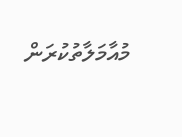މުއާމަލާތުކުރަން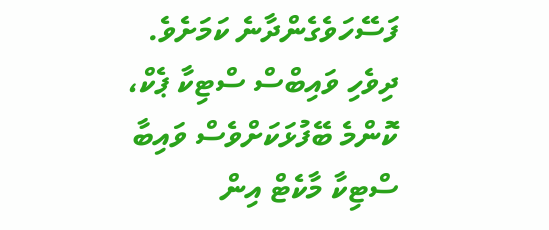ފަސޭހަވެގެންދާނެ ކަމަށެވެ.
ދިވެހި ވައިބްސް ސްޓިކާ ޕެކް، ކޮންމެ ބޭފުޅަކަށްވެސް ވައިބާ ސްޓިކާ މާކެޓް އިން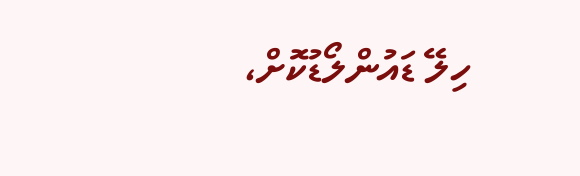ހިލޭ ޑައުންލޯޑުކޮށް،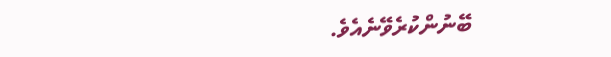ބޭނުންކުރެވޭނެއެވެ.